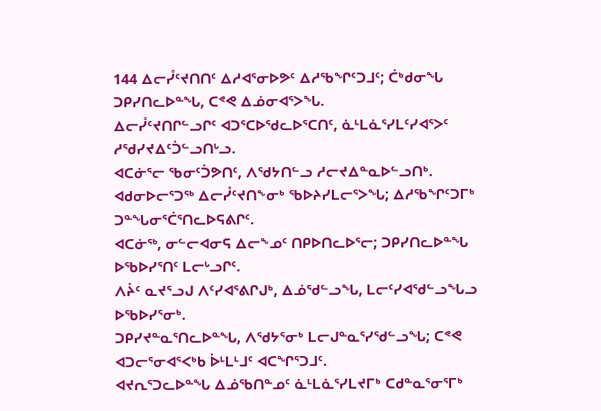144 ᐃᓕᓮᑦᔪᑎᑎᑦ ᐃᓱᐊᕐᓂᐅᕗᑦ ᐃᓱᖃᖏᑦᑐᒧᑦ; ᑖᒃᑯᓂᖓ ᑐᑭᓯᑎᓚᐅᓐᖓ, ᑕᕝᕙ ᐃᓅᓂᐊᕐᐳᖓ.
ᐃᓕᓮᑦᔪᑎᒋᓪᓗᒋᑦ ᐊᑐᕐᑕᐅᖁᓚᐅᕐᑕᑎᑦ, ᓈᒻᒪᓈᕐᓯᒪᑦᓯᐊᕐᐳᑦ ᓱᖁᓯᔪᐃᑦᑑᓪᓗᑎᒡᓗ.
ᐊᑕᓃᕐᓕ ᖃᓂᑦᑑᕗᑎᑦ, ᐱᖁᔭᑎᓪᓗ ᓱᓕᔪᐃᓐᓇᐅᓪᓗᑎᒃ.
ᐊᑯᓂᐅᓕᕐᑐᖅ ᐃᓕᓮᑦᔪᑎᖕᓂᒃ ᖃᐅᔨᓯᒪᓕᕐᐳᖓ; ᐃᓱᖃᖏᑦᑐᒥᒃ ᑐᓐᖓᓂᕐᑖᕐᑎᓚᐅᕋᕕᒋᑦ.
ᐊᑕᓃᖅ, ᓂᓪᓕᐊᓂᕋ ᐃᓕᖕᓄᑦ ᑎᑭᐅᑎᓚᐅᕐᓕ; ᑐᑭᓯᑎᓚᐅᓐᖓ ᐅᖃᐅᓯᕐᑎᑦ ᒪᓕᒡᓗᒋᑦ.
ᐱᔩᑦ ᓇᔪᕐᓗᒍ ᐱᑦᓯᐊᕐᕕᒋᒍᒃ, ᐃᓅᖁᓪᓗᖓ, ᒪᓕᑦᓯᐊᖁᓪᓗᖓᓗ ᐅᖃᐅᓯᕐᓂᒃ.
ᑐᑭᓯᔪᓐᓇᕐᑎᓚᐅᓐᖓ, ᐱᖁᔭᕐᓂᒃ ᒪᓕᒍᓐᓇᕐᓯᖁᓪᓗᖓ; ᑕᕝᕙ ᐊᑐᓕᕐᓂᐊᕐᐸᒃᑲ ᐆᒻᒪᒻᒧᑦ ᐊᑕᖏᕐᑐᒧᑦ.
ᐊᔪᕆᕐᑐᓚᐅᓐᖓ ᐃᓅᖃᑎᓐᓄᑦ ᓈᒻᒪᓈᕐᓯᒪᔪᒥᒃ ᑕᑯᓐᓇᕐᓂᕐᒥᒃ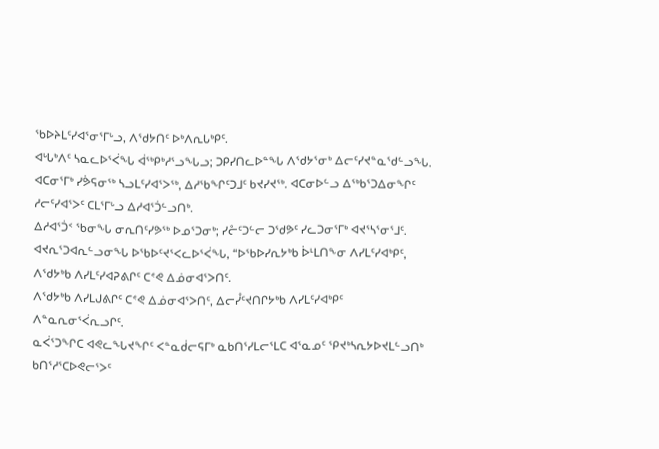ᖃᐅᔨᒪᑦᓯᐊᕐᓂᕐᒥᒡᓗ, ᐱᖁᔭᑎᑦ ᐅᒃᐱᕆᒐᒃᑭᑦ.
ᐊᒡᒐᒃᐱᑦ ᓴᓇᓚᐅᕐᐹᖓ ᐋᖅᑭᒃᓱᕐᓗᖓᓗ; ᑐᑭᓯᑎᓚᐅᓐᖓ ᐱᖁᔭᕐᓂᒃ ᐃᓕᑦᓯᔪᓐᓇᖁᓪᓗᖓ.
ᐊᑕᓂᕐᒥᒃ ᓯᕘᕋᓂᖅ ᓴᓗᒪᑦᓯᐊᕐᐳᖅ, ᐃᓱᖃᖏᑦᑐᒧᑦ ᑲᔪᓯᔪᖅ. ᐊᑕᓂᐅᓪᓗ ᐃᖅᑲᕐᑐᐃᓂᖏᑦ ᓱᓕᑦᓯᐊᕐᐳᑦ ᑕᒪᕐᒥᒡᓗ ᐃᓱᐊᕐᑑᓪᓗᑎᒃ.
ᐃᓱᐊᕐᑑᑉ ᖃᓂᖓ ᓂᕆᑎᑦᓯᕗᖅ ᐅᓄᕐᑐᓂᒃ; ᓯᓔᑦᑐᓪᓕ ᑐᖁᕗᑦ ᓯᓚᑐᓂᕐᒥᒃ ᐊᔪᕐᓴᕐᓂᕐᒧᑦ.
ᐊᔪᕆᕐᑐᐊᕆᓪᓗᓂᖓ ᐅᖃᐅᑦᔪᕐᐸᓚᐅᕐᐹᖓ, “ᐅᖃᐅᓯᕆᔭᒃᑲ ᐆᒻᒪᑎᖕᓂ ᐱᓯᒪᑦᓯᐊᒃᑭᑦ, ᐱᖁᔭᒃᑲ ᐱᓯᒪᑦᓯᐊᕈᕕᒋᑦ ᑕᕝᕙ ᐃᓅᓂᐊᕐᐳᑎᑦ.
ᐱᖁᔭᒃᑲ ᐱᓯᒪᒍᕕᒋᑦ ᑕᕝᕙ ᐃᓅᓂᐊᕐᐳᑎᑦ, ᐃᓕᓮᑦᔪᑎᒋᔭᒃᑲ ᐱᓯᒪᑦᓯᐊᒃᑭᑦ ᐱᓐᓇᕆᓂᕐᐹᕆᓗᒋᑦ.
ᓇᐹᕐᑐᖏᑕ ᐊᕙᓚᖓᔪᖏᑦ ᐸᓐᓇᑰᓕᕋᒥᒃ ᓇᑲᑎᕐᓯᒪᓕᕐᒪᑕ ᐊᕐᓇᓄᑦ ᕿᔪᒃᓴᕆᔭᐅᔪᒪᓪᓗᑎᒃ ᑲᑎᕐᓱᕐᑕᐅᕙᓕᕐᐳᑦ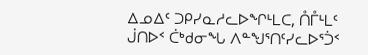ᐃᓄᐃᑦ ᑐᑭᓯᓇᓱᓚᐅᖏᒻᒪᑕ, ᑍᒤᒻᒪᑦ ᒎᑎᐅᑉ ᑖᒃᑯᓂᖓ ᐱᓐᖑᕐᑎᑦᓯᓚᐅᕐᑑᑉ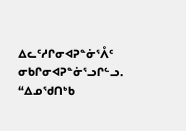ᐃᓚᑦᓱᒋᓂᐊᕈᓐᓃᕐᐰᑦ ᓂᑲᒋᓂᐊᕈᓐᓃᕐᓗᒋᓪᓗ.
“ᐃᓄᖁᑎᒃᑲ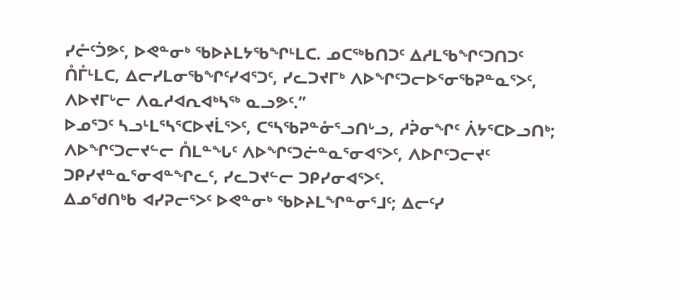ᓯᓔᑦᑑᕗᑦ, ᐅᕙᓐᓂᒃ ᖃᐅᔨᒪᔭᖃᖏᒻᒪᑕ. ᓄᑕᖅᑲᑎᑐᑦ ᐃᓱᒪᖃᖏᑦᑐᑎᑐᑦ ᑍᒤᒻᒪᑕ, ᐃᓕᓯᒪᓂᖃᖏᑦᓯᐊᕐᑐᑦ, ᓯᓚᑐᔪᒥᒃ ᐱᐅᖏᑦᑐᓕᐅᕐᓂᖃᕈᓐᓇᕐᐳᑦ, ᐱᐅᔪᒥᒡᓕ ᐱᓇᓱᐊᕆᐊᒃᓴᖅ ᓇᓗᕗᑦ.”
ᐅᓄᕐᑐᑦ ᓴᓗᒻᒪᕐᓴᕐᑕᐅᔪᒫᕐᐳᑦ, ᑕᕐᓴᖃᕈᓐᓁᕐᓗᑎᒡᓗ, ᓱᕉᓂᖏᑦ ᐲᔭᕐᑕᐅᓗᑎᒃ; ᐱᐅᖏᑦᑐᓕᔪᓪᓕ ᑍᒪᓐᖓᑦ ᐱᐅᖏᑦᑐᓖᓐᓇᕐᓂᐊᕐᐳᑦ, ᐱᐅᒋᑦᑐᓕᔪᑦ ᑐᑭᓯᔪᓐᓇᕐᓂᐊᓐᖏᓚᑦ, ᓯᓚᑐᔪᓪᓕ ᑐᑭᓯᓂᐊᕐᐳᑦ.
ᐃᓄᖁᑎᒃᑲ ᐊᓯᕈᓕᕐᐳᑦ ᐅᕙᓐᓂᒃ ᖃᐅᔨᒪᖏᓐᓂᕐᒧᑦ; ᐃᓕᑦᓯ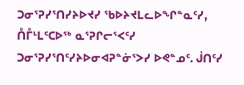ᑐᓂᕐᕈᓯᕐᑎᓯᔨᐅᔪᓯ ᖃᐅᔨᔪᒪᓚᐅᖏᓐᓇᑦᓯ, ᑍᒤᒻᒪᑦᑕᐅᖅ ᓇᕐᕈᒋᓕᕐᐸᑦᓯ ᑐᓂᕐᕈᓯᕐᑎᑦᓯᔨᐅᓂᐊᕈᓐᓃᕐᐳᓯ ᐅᕙᓐᓄᑦ. ᒎᑎᑦᓯ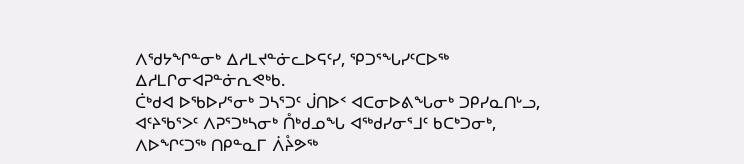ᐱᖁᔭᖏᓐᓂᒃ ᐃᓱᒪᔪᓐᓃᓚᐅᕋᑦᓯ, ᕿᑐᕐᖓᓯᑦᑕᐅᖅ ᐃᓱᒪᒋᓂᐊᕈᓐᓃᕆᕙᒃᑲ.
ᑖᒃᑯᐊ ᐅᖃᐅᓯᕐᓂᒃ ᑐᓴᕐᑐᑦ ᒎᑎᐅᑉ ᐊᑕᓂᐅᕕᖓᓂᒃ ᑐᑭᓯᓇᑎᒡᓗ, ᐊᑦᔨᖃᕐᐳᑦ ᐱᕈᕐᑐᒃᓴᓂᒃ ᑍᒃᑯᓄᖓ ᐊᖅᑯᓯᓂᕐᒧᑦ ᑲᑕᒃᑐᓂᒃ, ᐱᐅᖏᑦᑐᖅ ᑎᑭᓐᓇᒥ ᐲᔧᕗᖅ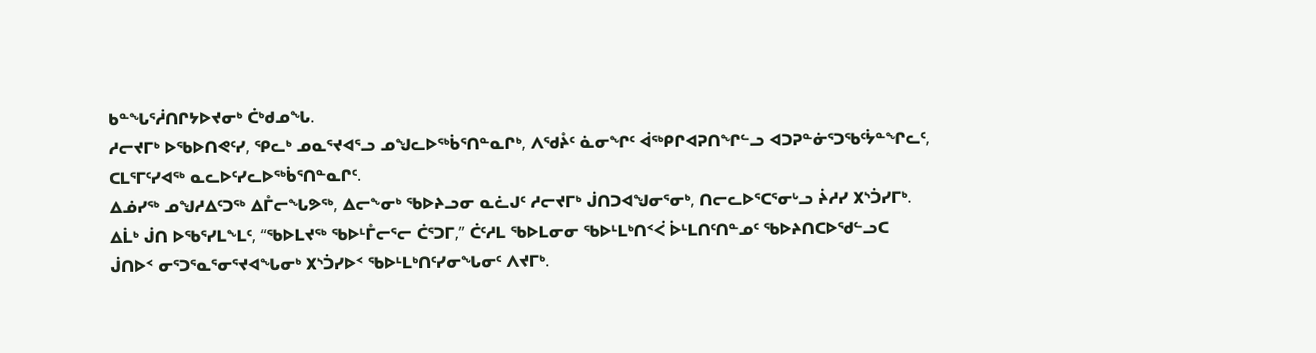ᑲᓐᖓᕐᓲᑎᒋᔭᐅᔪᓂᒃ ᑖᒃᑯᓄᖓ.
ᓱᓕᔪᒥᒃ ᐅᖃᐅᑎᕙᑦᓯ, ᕿᓚᒃ ᓄᓇᕐᔪᐊᕐᓗ ᓄᖑᓚᐅᖅᑳᕐᑎᓐᓇᒋᒃ, ᐱᖁᔧᑦ ᓈᓂᖏᑦ ᐋᖅᑭᒋᐊᕈᑎᖏᓪᓗ ᐊᑐᕈᓐᓃᕐᑐᖃᑦᔮᓐᖏᓚᑦ, ᑕᒪᕐᒥᑦᓯᐊᖅ ᓇᓚᐅᑦᓯᓚᐅᖅᑳᕐᑎᓐᓇᒋᑦ.
ᐃᓅᓯᖅ ᓄᖑᓱᐃᑦᑐᖅ ᐃᒤᓕᖓᕗᖅ, ᐃᓕᖕᓂᒃ ᖃᐅᔨᓗᓂ ᓇᓛᒍᑦ ᓱᓕᔪᒥᒃ ᒎᑎᑐᐊᖑᓂᕐᓂᒃ, ᑎᓕᓚᐅᕐᑕᕐᓂᒡᓗ ᔩᓱᓯ ᙭ᔅᑑᓯᒥᒃ.
ᐃᒫᒃ ᒎᑎ ᐅᖃᕐᓯᒪᖕᒪᑦ, “ᖃᐅᒪᔪᖅ ᖃᐅᒻᒤᓕᕐᓕ ᑖᕐᑐᒥ,” ᑖᑦᓱᒪ ᖃᐅᒪᓂᓂ ᖃᐅᒻᒪᒃᑎᑉᐹ ᐆᒻᒪᑎᑦᑎᓐᓄᑦ ᖃᐅᔨᑎᑕᐅᖁᓪᓗᑕ ᒎᑎᐅᑉ ᓂᕐᑐᕐᓇᕐᓂᕐᔪᐊᖓᓂᒃ ᙭ᔅᑑᓯᐅᑉ ᖃᐅᒻᒪᒃᑎᑦᓯᓂᖓᓂᑦ ᐱᔪᒥᒃ.